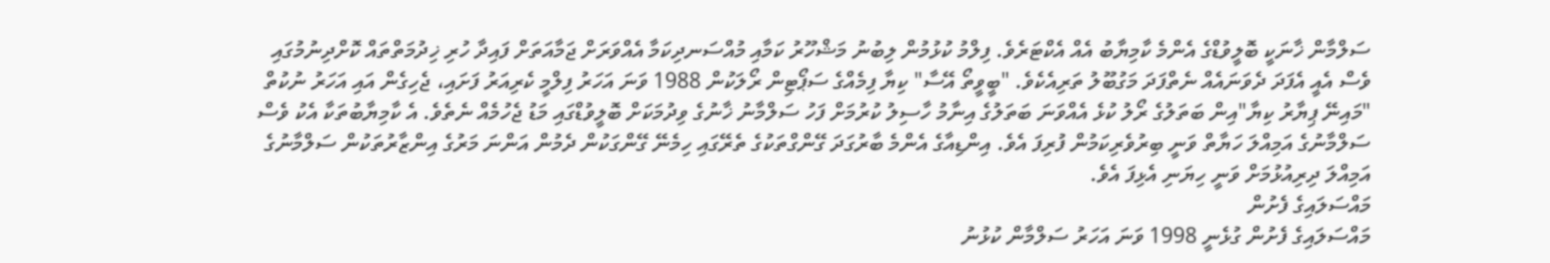ސަލްމާން ޚާނަކީ ބޮލީވުޑްގެ އެންމެ ކާމިޔާބު އެއް އެކްޓަރެވެ. ފިލްމު ކުޅުމުން ލިބުނު މަޝްހޫރު ކަމާއި މުއްސަނދިކަމާ އެއްވަރަށް ޖަމާއަތަށް ފައިދާ ހުރި ޚިދުމަތްތައް ކޮށްދިނުމުގައި ވެސް އެއީ އެފަދަ ދެވަނައެއް ނެތްފަދަ މަގުބޫލު ތަރިއެކެވެ. "ބީވީތޯ އޭސާ" ކިޔާ ފިމެއްގެ ސަޕޯޓިން ރޯލަކުން 1988 ވަނަ އަހަރު ފިލްމީ ކެރިއަރު ފަށައި، ޖެހިގެން އައި އަހަރު ނުކުތް "މައިނޭ ޕިޔާރު ކިޔާ"އިން ބަތަލުގެ ރޯލު ކުޅެ އެއްވަނަ ބަތަލުގެ އިނާމު ހާސިލު ކުރުމަށް ފަހު ސަލްމާނު ޚާނުގެ ވިދުމަކަށް ބޮލީވުޑްގައި މަޑު ޖެހުމެއް ނެތެވެ. އެ ކާމިޔާބުތަކާ އެކު ވެސް ސަލްމާނުގެ އަމިއްލަ ހަޔާތް ވަނީ ބިރުވެރިކަމުން ފުރިފަ އެވެ. އިންޑިއާގެ އެންމެ ބާރުގަދަ ގޭންގްތަކުގެ ތެރޭގައި ހިމެނޭ ގޭންގަކުން ދެމުން އަންނަ މަރުގެ އިންޒާރުތަކުން ސަލްމާނުގެ އަމިއްލަ ދިރިއުޅުމަށް ވަނީ ހިޔަނި އެޅިފަ އެވެ.
މައްސަލައިގެ ފެށުން
މައްސަލައިގެ ފެށުން ގުޅެނީ 1998 ވަނަ އަހަރު ސަލްމާން ކުޅުނު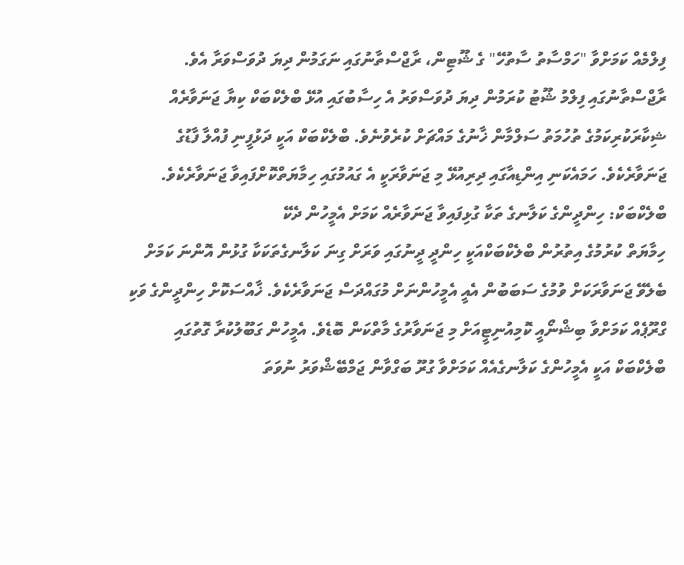ފިލްމެއް ކަމަށްވާ "ހަމްސާތު ސާތުހޭ" ގެ ޝޫޓިން، ރާޖްސްތާނުގައި ނަގަމުން ދިޔަ ދުވަސްވަރާ އެވެ. ރާޖްސްތާނުގައި ފިލްމު ޝޫޓު ކުރަމުން ދިޔަ ދުވަސްވަރު އެ ހިސާބުގައި އުޅޭ ބްލެކްބަކް ކިޔާ ޖަނަވާރެއް ޝިކާރަކުރިކަމުގެ ތުހުމަތު ސަލްމާން ޚާނުގެ މައްޗަށް ކުރެވުނެވެ. ބްލެކްބަކް އަކީ ދަޅުފީނި ފުއްލާ ފާޑުގެ ޖަނަވާރެކެވެ. ހަމައެކަނި އިންޑިއާގައި ދިރިއުޅޭ މި ޖަނަވާރަކީ އެ ގައުމުގައި ހިމާޔަތްކޮށްފައިވާ ޖަނަވާރެކެވެ.
ބްލެކްބަކް: ހިންދީންގެ ކަލާނގެ ތަކާ ގުޅިފައިވާ ޖަނަވާރެއް ކަމަށް އެމީހުން ދެކޭ
ހިމާޔަތް ކުރުމުގެ އިތުރުން ބްލެކްބަކްއަކީ ހިންދީ ދީނުގައި ވަރަށް ގިނަ ކަލާނގެތަކަކާ ގުޅުން އޮންނަ ކަމަށް ބެލެވޭ ޖަނަވާރަކަށް ވުމުގެ ސަބަބުން އެއީ އެމީހުންނަށް މުގައްދަސް ޖަނަވާރެކެވެ. ޚާއްސަކޮށް ހިންދީންގެ ވަކި ގްރޫޕެއް ކަމަށްވާ ބިޝްނޯއީ ކޮމިއުނިޓީއަށް މި ޖަނަވާރުގެ މާތްކަން ބޮޑެވެ. އެމީހުން ގަބޫލުކުރާ ގޮތުގައި ބްލެކްބަކް އަކީ އެމީހުންގެ ކަލާނގެއެއް ކަމަށްވާ ގުރޫ ބަގްވާން ޖަމްބޭޝްވަރު ނުވަތަ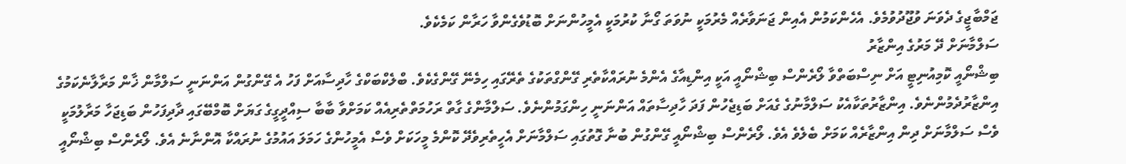ޖަމްބާޖީގެ ދެވަނަ ވުޖޫދުވުމެވެ. އެހެންކަމުން އެއިން ޖަނަވާރެއް މެރުމަކީ ނުވަތަ ގޯނާ ކުރުމަކީ އެމީހުންނަށް ބޮޑުވެގެންވާ ހަރާން ކަމެކެވެ.
ސަލްމާނަށް ދޭ މަރުގެ އިންޒާރު
ބިޝްނޯއީ ކޮމިއުނިޓީ އަށް ނިސްބަތްވާ ލޯރެންސް ބިޝްނޯއީ އަކީ އިންޑިއާގެ އެންމެ ނުރައްކާތެރި ގޭންގްތަކުގެ ތެރޭގައި ހިމެނޭ ގޭންގެކެވެ. ބްލެކްބަކްގެ ހާދިސާއަށް ފަހު އެ ގޭންގުން އަންނަނީ ސަލްމާން ޚާން މަރާލާނެކަމުގެ އިންޒާރުދެމުންނެވެ. އިންޒާރުތަކާއެކު ސަލްމާނުގެ ގެއަށް ބަޑިޖެހުން ފަދަ ހާދިސާތައް އަންނަނީ ހިންގަމުންނެވެ. ސަލްމާންގެ ގާތް ރަހުމަތްތެރިއެއް ކަމަށްވާ ބާބާ ސިއްދީގީގެ ގަޔަށް ބޮމްބޭގައި ދާދިފަހުން ބަޑިޖަހާ މަރާލުމަކީ ވެސް ސަލްމާނަށް ދިން އިންޒާރެއް ކަމަށް ބެލެވެ އެވެ. ލޯރެންސް ބިޝްނޯއީ ގޭންގުން ބުނާ ގޮތުގައި ސަލްމާނަށް އެހީތެރިވެދޭ ކޮންމެ މީހަކަށް ވެސް އެމީހުންގެ ހަމަލަ އައުމުގެ ނުރައްކާ އޮންނާނެ އެވެ. ލޯރެންސް ބިޝްނޯއީ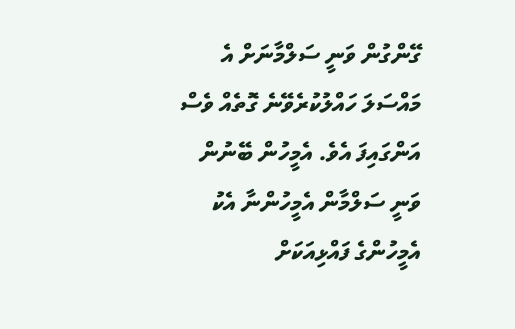ގޭންގުން ވަނީ ސަލްމާނަށް އެ މައްސަލަ ހައްލުކުރެވޭނެ ގޮތެއް ވެސް އަންގައިފަ އެވެ. އެމީހުން ބޭނުން ވަނީ ސަލްމާން އެމީހުންނާ އެކު އެމީހުންގެ ފައްޅިއަކަށް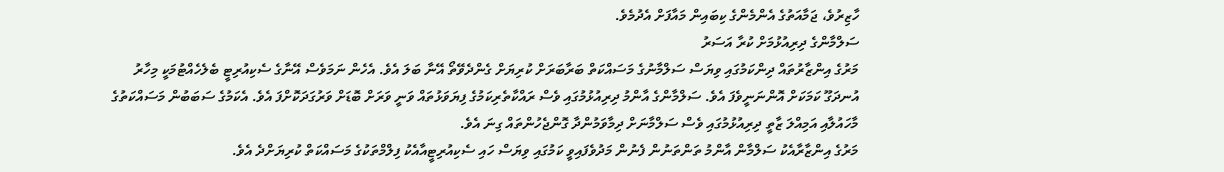ހާޒިރުވެ، ޖަމާއަތުގެ އެންމެންގެ ކިބައިން މައާފަށް އެދުމެވެ.
ސަލްމާންގެ ދިރިއުޅުމަށް ކުރާ އަސަރު
މަރުގެ އިންޒާރުތައް ދިންކަމުގައި ވިޔަސް ސަލްމާނުގެ މަސައްކަތް ބަރާބަރަށް ކުރިޔަށް ގެންދެވޭތޯ އޭނާ ބަލަ އެވެ. އެހެން ނަމަވެސް އޭނާގެ ސެކިއުރިޓީ ބެލެހެއްޓުމަކީ މިހާރު އުނދަގޫ ކަމަކަށް އޮންނަނީވެފަ އެވެ. ސަލްމާންގެ އާންމު ދިރިއުޅުމުގައި ވެސް ރައްކާތެރިކަމުގެ ފިޔަވަޅުތައް ވަނީ ވަރަށް ބޮޑަށް ވަރުގަދަކޮށްފަ އެވެ. އެކަމުގެ ސަބަބުން މަސައްކަތުގެ މާހައުލާއި އަމިއްލަ ޒާތީ ދިރިއުޅުމުގައި ވެސް ސަލްމާނަށް ދިމާވަމުންދާ ގޮންޖެހުންތައް ގިނަ އެވެ.
މަރުގެ އިންޒާރާއެކު ސަލްމާން އާންމު ތަންތަނުން ފެނުން މަދުވެފައިވީ ކަމުގައި ވިޔަސް ހައި ސެކިއުރިޓީއާއެކު ފިލްމްތަކުގެ މަސައްކަތް ކުރިޔަށްދެ އެވެ.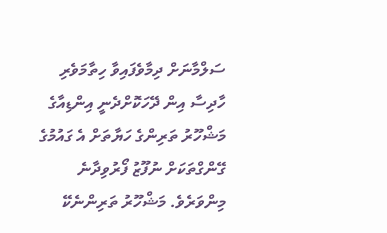ސަލްމާނަށް ދިމާވެފައިވާ ހިތާމަވެރި ހާދިސާ އިން ދޭހަކޮށްދެނީ އިންޑިއާގެ މަޝްހޫރު ތަރިންގެ ހަޔާތަށް އެ ގައުމުގެ ގޭންގްތަކަށް ނުފޫޒު ފޯރުވިދާނެ މިންވަރެވެ. މަޝްހޫރު ތަރިންނެކޭ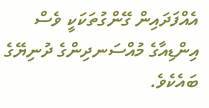އެއްފަދައިން ގޭންގުތަކަކީ ވެސް އިންޑިއާގެ މުއްސަނދިންގެ ދުނިޔޭގެ ބައެކެވެ.